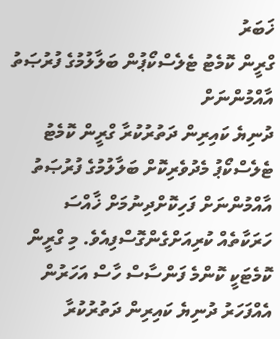ޚަބަރު
ގްރީން ކޮމެޓު ޓެލެސްކޯޕުން ބަލާލުމުގެ ފުރުޞަތު އާއްމުންނަށް
ދުނިޔެ ކައިރިން ދަތުރުކުރާ ގްރީން ކޮމެޓު ޓެލެސްކޯޕު މެދުވެރިކޮށް ބަލާލުމުގެ ފުރުޞަތު އާއްމުންނަށް ފަހިކޮށްދިނުމަށް ޚާއްސަ ހަރަކާތެއް ކުރިއަށްގެންގޮސްފިއެވެ. މި ގްރީން ކޮމެޓަކީ ކޮންމެ ފަންސާސް ހާސް އަހަރުން އެއްފަހަރު ދުނިޔެ ކައިރިން ދަތުރުކުރާ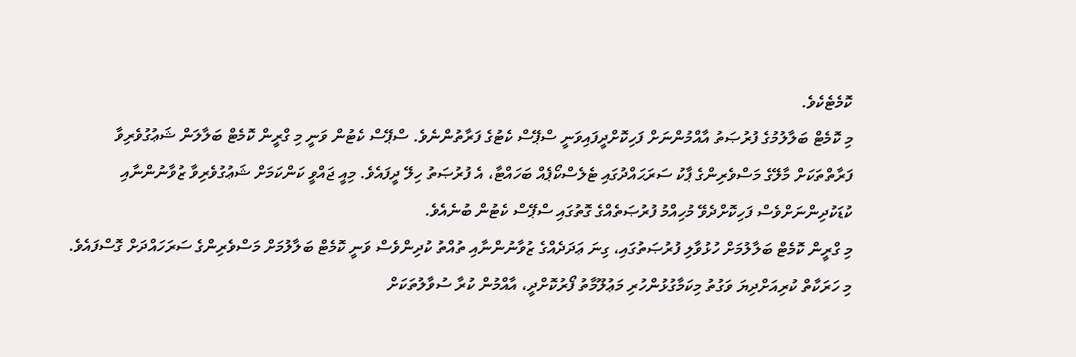ކޮމެޓެކެވެ.
މި ކޮމެޓް ބަލާލުމުގެ ފުރުޞަތު އާއްމުންނަށް ފަހިކޮށްދީފައިވަނީ ސްޕޭސް ކެޓުގެ ފަރާތުންނެވެ. ސްޕޭސް ކެޓުން ވަނީ މި ގްރީން ކޮމެޓް ބަލާލަން ޝަޢުގުވެރިވާ ފަރާތްތަކަށް މާލޭގެ މަސްވެރިންގެ ޕާކު ސަރަޙައްދުގައި ޓެލެސްކޯޕެއް ބަހައްޓާ، އެ ފުރުޞަތު ހިލޭ ދީފައެވެ. މިއީ ޖައްވީ ކަންކަމަށް ޝަޢުގުވެރިވާ ޒުވާނުންނާއި ކުޑަކުދިންނަށްވެސް ފަހިކޮށްދެވޭ މުހިއްމު ފުރުޞަތެއްގެ ގޮތުގައި ސްޕޭސް ކެޓުން ބުނެއެވެ.
މި ގްރީން ކޮމެޓް ބަލާލުމަށް ހުޅުވާލި ފުރުޞަތުގައި، ގިނަ ޢަދަދެއްގެ ޒުވާނުންނާއި ތުއްތު ކުދިންވެސް ވަނީ ކޮމެޓް ބަލާލުމަށް މަސްވެރިންގެ ސަރަހައްދަށް ގޮސްފައެވެ. މި ހަރަކާތް ކުރިއަށްދިޔަ ވަގުތު މިކަމާގުޅުންހުރި މަޢުލޫމާތު ފޯރުކޮށްދީ، އާއްމުން ކުރާ ސުވާލުތަކަށް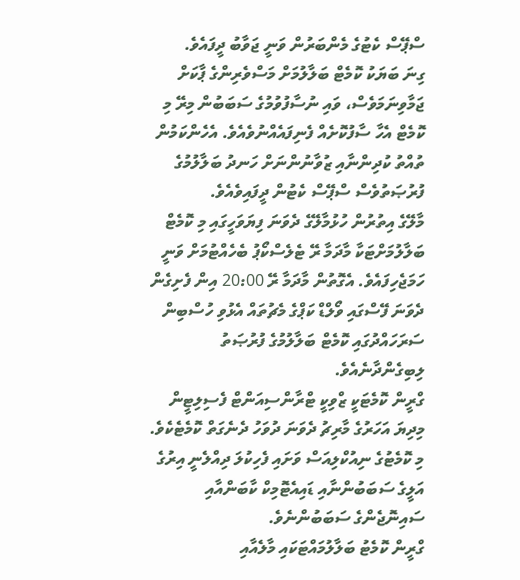ސްޕޭސް ކެޓުގެ މެންބަރުން ވަނީ ޖަވާބު ދީފައެވެ.
ގިނަ ބަޔަކު ކޮމެޓް ބަލާލުމަށް މަސްވެރިންގެ ޕާކަށް ޖަމާވިނަމަވެސް، ވައި ނުސާފުވުމުގެ ސަބަބުން މިރޭ މި ކޮމެޓް އެހާ ސާފުކޮށެއް ފެނިފައެއްނުވެއެވެ. އެހެންކަމުން ތުއްތު ކުދިންނާއި ޒުވާނުންނަށް ހަނދު ބަލާލުމުގެ ފުރުޞަތުވެސް ސްޕޭސް ކެޓުން ދީފައިވެއެވެ.
މާލޭގެ އިތުރުން ހުޅުމާލޭގެ ދެވަނަ ފިޔަވަހީގައި މި ކޮމެޓް ބަލާލުމަށްޓަކާ މާދަމާ ރޭ ޓެލެސްކޯޕު ބެހެއްޓުމަށް ވަނީ ހަމަޖެހިފައެވެ. އެގޮތުން މާދަމާ ރޭ 20:00 އިން ފެށިގެން ދެވަނަ ފޭސްގައި ވޯލްޑް ކަޕްގެ މެޗުތައް އެޅުވި ހުސްބިން ސަރަހައްދުގައި ކޮމެޓް ބަލާލުމުގެ ފުރުޞަތު ލިބިގެންދާނެއެވެ.
ގްރީން ކޮމެޓަކީ ޒްވިކީ ޓްރާންސިއަންޓް ފެސިލިޓީން މިދިޔަ އަހަރުގެ މާރިޗު ދެވަނަ ދުވަހު ދެނެގަތް ކޮމެޓެކެވެ. މި ކޮމެޓުގެ ނިއުކްލިއަސް ވަށައި ފެހިކުލަ ދިއްލެނީ އިރުގެ އަލީގެ ސަބަބުންނާއި ޑައިއެޓޮމިކް ކާބަންއާއި ސައިނޮޖެންގެ ސަބަބުންނެވެ.
ގްރީން ކޮމެޓު ބަލާލުމައްޓަކައި މާލެއާއި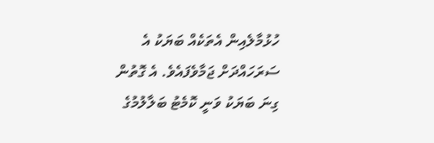ހުޅުމާލެއިން އެތަކެއް ބަޔަކު އެ ސަރަހައްދަށް ޖަމާވެފައެވެ. އެ ގޮތުން ގިނަ ބަޔަކު ވަނީ ކޮމެޓު ބަލާލުމުގެ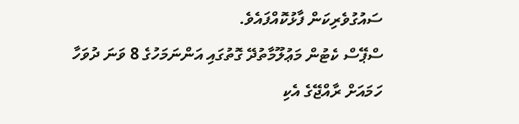ސައުގުވެރިކަން ފާޅުކޮއްފައެވެ.
ސްޕޭސް ކެޓުން މަޢުލޫމާތުދޭ ގޮތުގައި އަންނަމަހުގެ 8 ވަނަ ދުވަހާ ހަމައަށް ރާއްޖޭގެ އެކި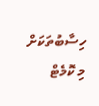ހިސާބުތަކަށް މި ކޮމެޓް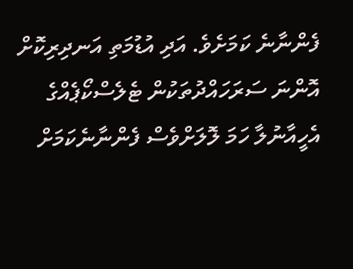ފެންނާނެ ކަމަށެވެ. އަދި އުޑުމަތި އަނދިރިކޮށް އޮންނަ ސަރަހައްދުތަކުން ޓެލެސްކޯޕެއްގެ އެހީއާނުލާ ހަމަ ލޮލަށްވެސް ފެންނާނެކަމަށް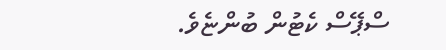ސްޕޭސް ކެޓުން ބުންޏެވެ.